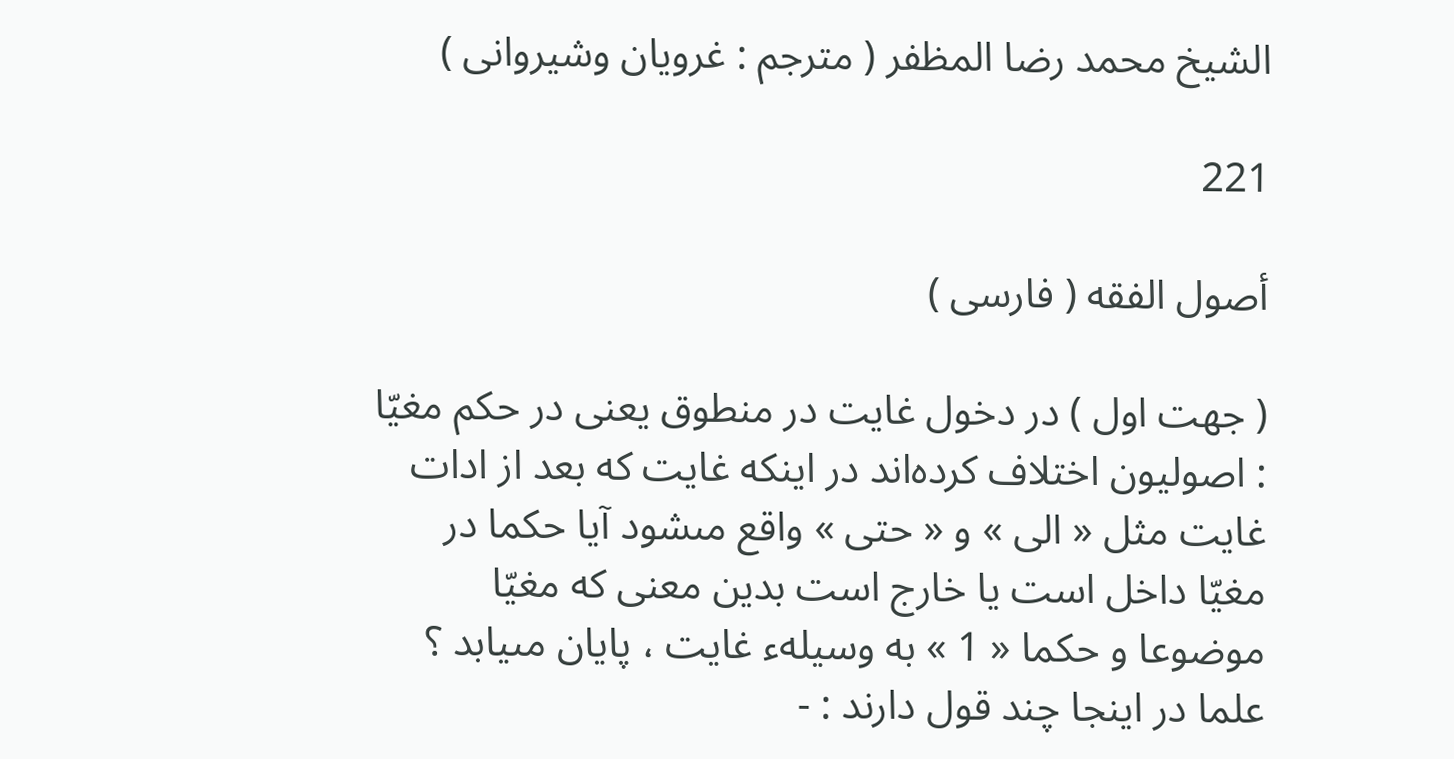الشيخ محمد رضا المظفر ( مترجم : غرويان وشيروانى )

221

أصول الفقه ( فارسى )

( جهت اول ) در دخول غايت در منطوق يعنى در حكم مغيّا : اصوليون اختلاف كرده‌اند در اينكه غايت كه بعد از ادات غايت مثل « الى » و « حتى » واقع مىشود آيا حكما در مغيّا داخل است يا خارج است بدين معنى كه مغيّا موضوعا و حكما « 1 » به وسيلهء غايت ، پايان مىيابد ؟ علما در اينجا چند قول دارند : -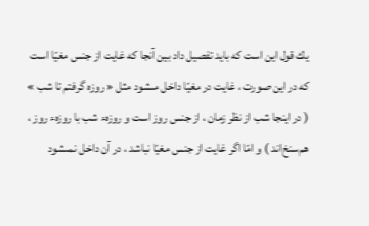يك قول اين است كه بايد تفصيل داد بين آنجا كه غايت از جنس مغيّا است كه در اين صورت ، غايت در مغيّا داخل مىشود مثل « روزه گرفتم تا شب » ( در اينجا شب از نظر زمان ، از جنس روز است و روزهء شب با روزهء روز ، هم‌سنخ‌اند ) و امّا اگر غايت از جنس مغيّا نباشد ، در آن داخل نمىشود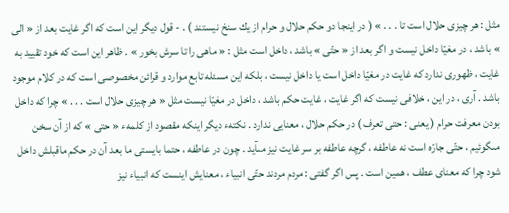مثل : هر چيزى حلال است تا . . . » ( در اينجا دو حكم حلال و حرام از يك سنخ نيستند ) . - قول ديگر اين است كه اگر غايت بعد از « الى » باشد ، در مغيّا داخل نيست و اگر بعد از « حتّى » باشد ، داخل است مثل : « ماهى را تا سرش بخور » . ظاهر اين است كه خود تقييد به غايت ، ظهورى ندارد كه غايت در مغيّا داخل است يا داخل نيست ، بلكه اين مسئله تابع موارد و قرائن مخصوصى است كه در كلام موجود باشد . آرى ، در اين ، خلافى نيست كه اگر غايت ، غايت حكم باشد ، داخل در مغيّا نيست مثل « هر چيزى حلال است . . . » چرا كه داخل بودن معرفت حرام ( يعنى : حتى تعرف ) در حكم حلال ، معنايى ندارد . نكتهء ديگر اينكه مقصود از كلمهء « حتى » كه از آن سخن مىگوئيم ، حتّى جارّه است نه عاطفه ، گرچه عاطفه بر سر غايت نيز مىآيد . چون در عاطفه ، حتما بايستى ما بعد آن در حكم ماقبلش داخل شود چرا كه معناى عطف ، همين است . پس اگر گفتى : مردم مردند حتّى انبياء ، معنايش اينست كه انبياء نيز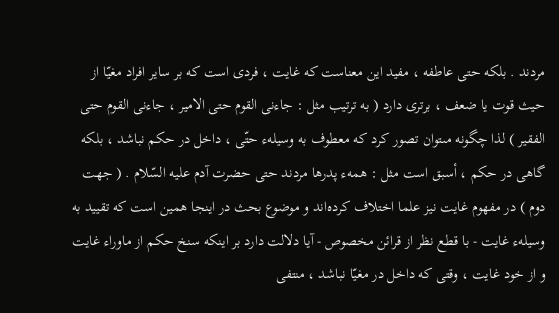مردند . بلكه حتى عاطفه ، مفيد اين معناست كه غايت ، فردى است كه بر ساير افراد مغيّا از حيث قوت يا ضعف ، برترى دارد ( به ترتيب مثل : جاءنى القوم حتى الامير ، جاءنى القوم حتى الفقير ) لذا چگونه مىتوان تصور كرد كه معطوف به وسيلهء حتّى ، داخل در حكم نباشد ، بلكه گاهى در حكم ، أسبق است مثل : همهء پدرها مردند حتى حضرت آدم عليه السّلام . ( جهت دوم ) در مفهوم غايت نيز علما اختلاف كرده‌اند و موضوع بحث در اينجا همين است كه تقييد به وسيلهء غايت - با قطع نظر از قرائن مخصوص - آيا دلالت دارد بر اينكه سنخ حكم از ماوراء غايت و از خود غايت ، وقتى كه داخل در مغيّا نباشد ، منتفى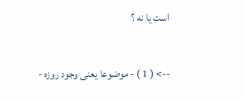است يا نه ؟

--> ( 1 ) - موضوعا يعنى وجود روزه -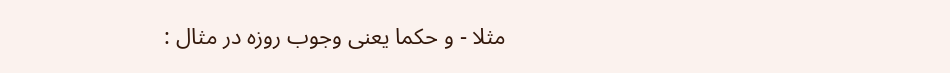مثلا - و حكما يعنى وجوب روزه در مثال :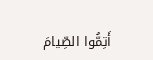أَتِمُّوا الصِّيامَ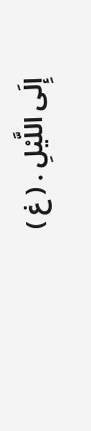إِلَى اللَّيْلِ . ( غ )